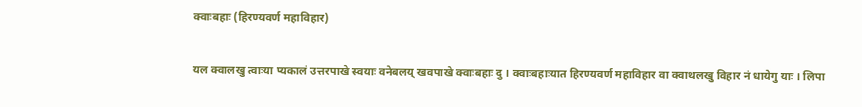क्वाःबहाः (हिरण्यवर्ण महाविहार)

यल क्वालखु त्वाःया प्यकालं उत्तरपाखे स्वयाः वनेबलय्‌ खवपाखे क्वाःबहाः दु । क्वाःबहाःयात हिरण्यवर्ण महाविहार वा क्वाथलखु विहार नं धायेगु याः । लिपा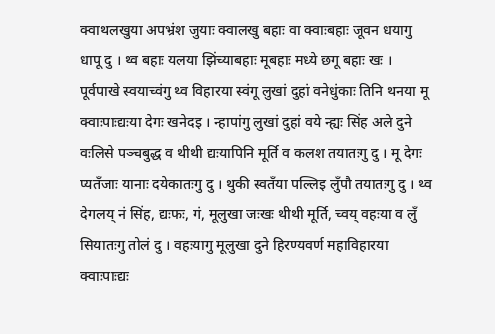क्वाथलखुया अपभ्रंश जुयाः क्वालखु बहाः वा क्वाःबहाः जूवन धयागु धापू दु । थ्व बहाः यलया झिंच्याबहाः मूबहाः मध्ये छगू बहाः खः । पूर्वपाखे स्वयाच्वंगु थ्व विहारया स्वंगू लुखां दुहां वनेधुंकाः तिनि थनया मू क्वाःपाःद्यःया देगः खनेदइ । न्हापांगु लुखां दुहां वये न्ह्यः सिंह अले दुने वःलिसे पञ्चबुद्ध व थीथी द्यःयापिनि मूर्ति व कलश तयातःगु दु । मू देगः प्यतँजाः यानाः दयेकातःगु दु । थुकी स्वतँया पल्लिइ लुँपौ तयातःगु दु । थ्व देगलय्‌ नं सिंह, द्यःफः, गं, मूलुखा जःखः थीथी मूर्ति, च्वय्‌ वहःया व लुँ सियातःगु तोलं दु । वहःयागु मूलुखा दुने हिरण्यवर्ण महाविहारया क्वाःपाःद्यः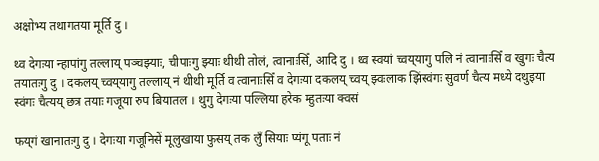अक्षोभ्य तथागतया मूर्ति दु ।

थ्व देगःया न्हापांगु तल्लाय्‌ पञ्चझ्याः, चीपाःगु झ्याः थीथी तोलं, त्वानाःसिँ, आदि दु । थ्व स्वयां च्वय्‌यागु पलि नं त्वानाःसिँ व खुगः चैत्य तयातःगु दु । दकलय्‌ च्वय्‌यागु तल्लाय्‌ नं थीथी मूर्ति व त्वानाःसिँ व देगःया दकलय्‌ च्वय्‌ झ्वःलाक झिंस्वंगः सुवर्ण चैत्य मध्ये दथुइया स्वंगः चैत्यय्‌ छत्र तयाः गजूया रुप बियातल । थुगु देगःया पल्लिया हरेक म्हुतःया क्वसं

फय्‌गं खानातःगु दु । देगःया गजूनिसें मूलुखाया फुसय्‌ तक लुँ सियाः प्यंगू पताः नं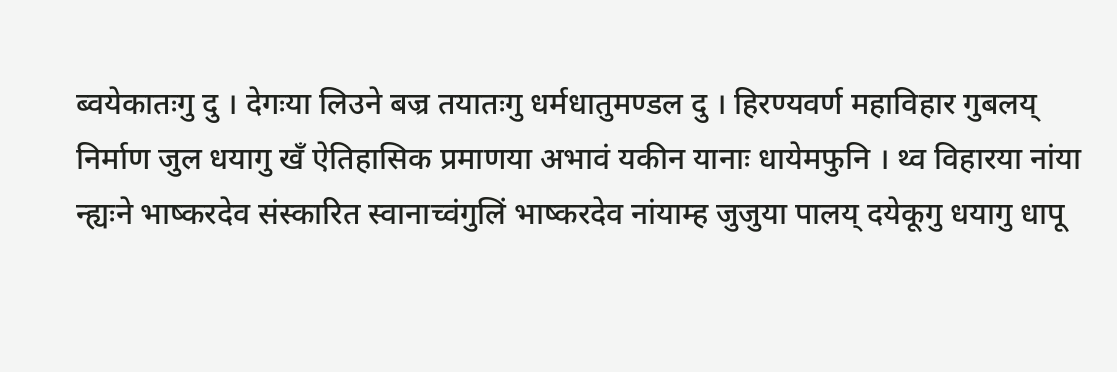ब्वयेकातःगु दु । देगःया लिउने बज्र तयातःगु धर्मधातुमण्डल दु । हिरण्यवर्ण महाविहार गुबलय्‌ निर्माण जुल धयागु खँ ऐतिहासिक प्रमाणया अभावं यकीन यानाः धायेमफुनि । थ्व विहारया नांया न्ह्यःने भाष्करदेव संस्कारित स्वानाच्वंगुलिं भाष्करदेव नांयाम्ह जुजुया पालय्‌ दयेकूगु धयागु धापू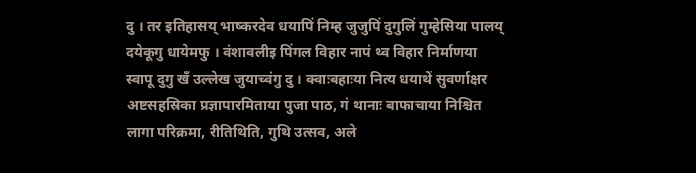दु । तर इतिहासय्‌ भाष्करदेव धयापिं निम्ह जुजुपिं दुगुलिं गुम्हेसिया पालय्‌ दयेकूगु धायेमफु । वंशावलीइ पिंगल विहार नापं थ्व विहार निर्माणया स्वापू दुगु खँ उल्लेख जुयाच्वंगु दु । क्वाःबहाःया नित्य धयाथें सुवर्णाक्षर अष्टसहस्रिका प्रज्ञापारमिताया पुजा पाठ, गं थानाः बाफाचाया निश्चित लागा परिक्रमा, रीतिथिति, गुथि उत्सव, अले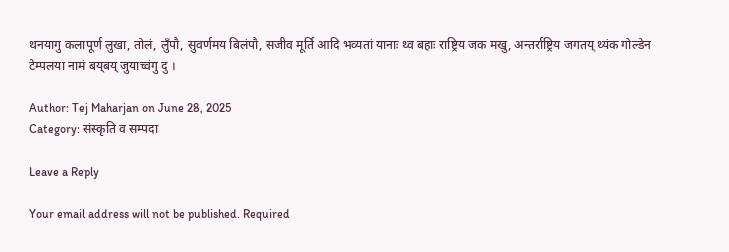थनयागु कलापूर्ण लुखा, तोलं, लुँपौ, सुवर्णमय बिलंपौ, सजीव मूर्ति आदि भव्यतां यानाः थ्व बहाः राष्ट्रिय जक मखु, अन्तर्राष्ट्रिय जगतय्‌ थ्यंक गोल्डेन टेम्पलया नामं बय्‌बय्‌ जुयाच्वंगु दु ।

Author: Tej Maharjan on June 28, 2025
Category: संस्कृति व सम्पदा

Leave a Reply

Your email address will not be published. Required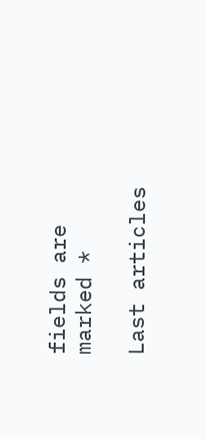fields are marked *

Last articles